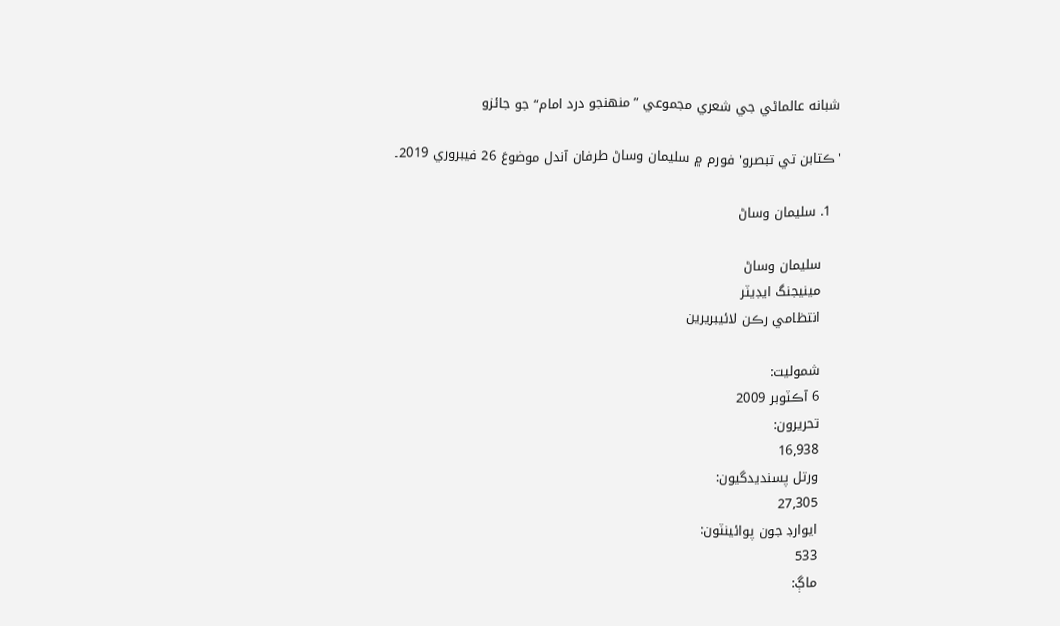شبانه عالماڻي جي شعري مجموعي ”منھنجو درد امام“ جو جائزو

'ڪتابن تي تبصرو' فورم ۾ سليمان وساڻ طرفان آندل موضوعَ 26 فيبروري 2019۔

  1. سليمان وساڻ

    سليمان وساڻ
    مينيجنگ ايڊيٽر
    انتظامي رڪن لائيبريرين

    شموليت:
    6 آڪٽوبر 2009
    تحريرون:
    16,938
    ورتل پسنديدگيون:
    27,305
    ايوارڊ جون پوائينٽون:
    533
    ماڳ: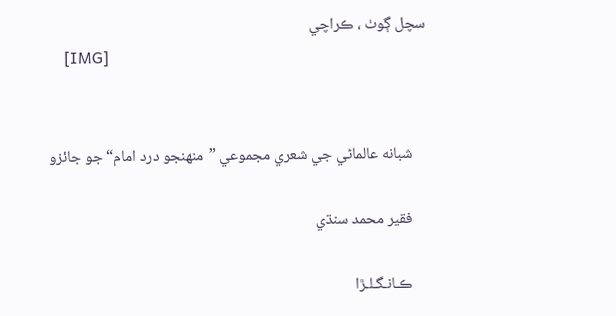سچل ڳوٺ ، ڪراچي
    [IMG]


    شبانه عالماڻي جي شعري مجموعي ”منھنجو درد امام“ جو جائزو

    فقير محمد سنڌي

    ڪـانـگـلـڙا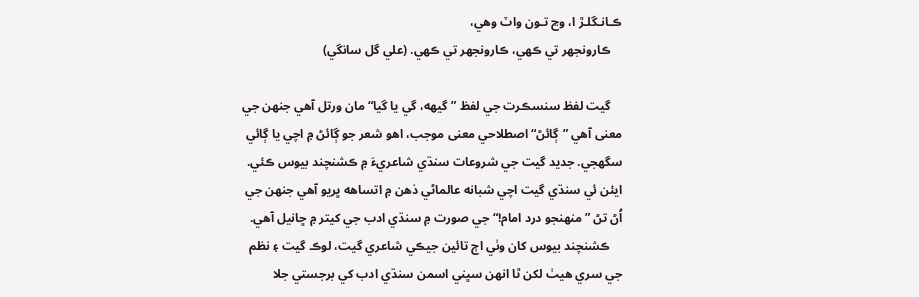ڪـانـگلـڙ ا، وڃ تـون واٽ وهي،
    ڪارونجهر تي ڪھي، ڪارونجهر تي ڪھي. (علي گل سانگي)

    گيت لفظ سنسڪرت جي لفظ ”گيهه، گي يا گيا“ مان ورتل آهي جنھن جي معنى آهي ”ڳائڻ“ اصطلاحي معنى موجب، اهو شعر جو ڳائڻ ۾ اچي يا ڳائي سگهجي. جديد گيت جي شروعات سنڌي شاعريءَ ۾ ڪشنچند بيوس ڪئي. ايئن ئي سنڌي گيت اچي شبانه عالماڻي ذهن ۾ اتساهه ڀريو آهي جنھن جي اُڻ تڻ ”منھنجو درد امام!“ جي صورت ۾ سنڌي ادب جي کيتر ۾ ڇانيل آهي.
    ڪشنچند بيوس کان وٺي اڄ تائين جيڪي شاعري گيت، لوڪ گيت ۽ نظم جي سري هيٺ لکن ٿا انهن سڀني اسمن سنڌي ادب کي برجستي جلا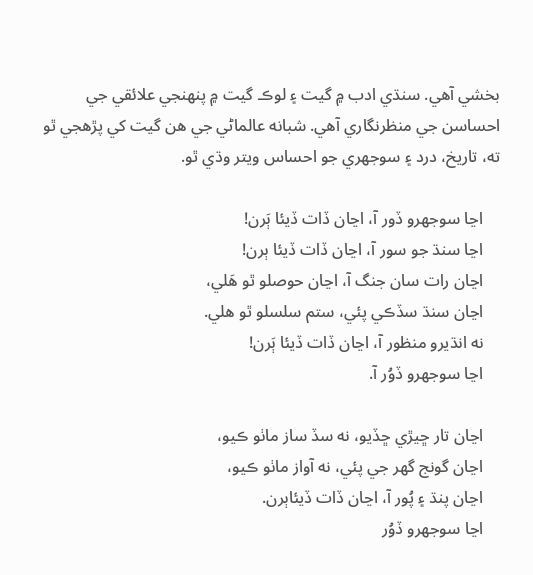بخشي آهي. سنڌي ادب ۾ گيت ۽ لوڪ گيت ۾ پنھنجي علائقي جي احساسن جي منظرنگاري آهي. شبانه عالماڻي جي هن گيت کي پڙهجي ٿو ته، تاريخ، درد ۽ سوجهري جو احساس ويتر وڌي ٿو.

    اڃا سوجهرو ڏور آ، اڃان ڏات ڏيئا ٻَرن!
    اڃا سنڌ جو سور آ، اڃان ڏات ڏيئا ٻرن!
    اڃان رات سان جنگ آ، اڃان حوصلو ٿو هَلي،
    اڃان سنڌ سڏڪي پئي، ستم سلسلو ٿو هلي.
    نه انڌيرو منظور آ، اڃان ڏات ڏيئا ٻَرن!
    اڃا سوجهرو ڏوُر آ.

    اڃان تار ڇيڙي ڇڏيو، نه سڏ ساز ماٺو ڪيو،
    اڃان گونج گهر جي پئي، نه آواز ماٺو ڪيو،
    اڃان پنڌ ۽ پُور آ، اڃان ڏات ڏيئاٻرن.
    اڃا سوجهرو ڏوُر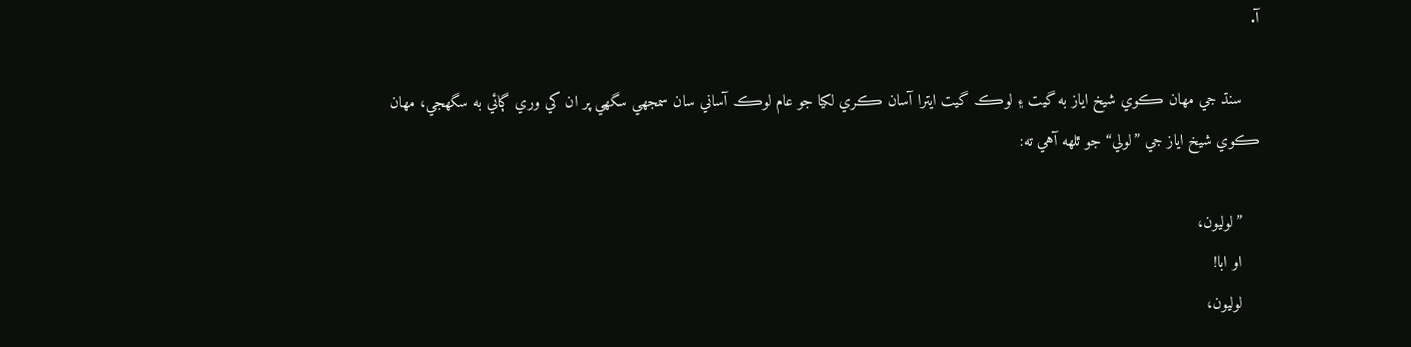آ.

    سنڌ جي مھان ڪوي شيخ اياز به گيت ۽ لوڪ گيت ايترا آسان ڪري لکيا جو عام لوڪ آساني سان سمجهي سگهي پر ان کي وري ڳائي به سگهجي، مھان ڪوي شيخ اياز جي ”لولي“ جو ٿلهه آهي ته:

    ”لوليون،
    او ابا!
    لوليون،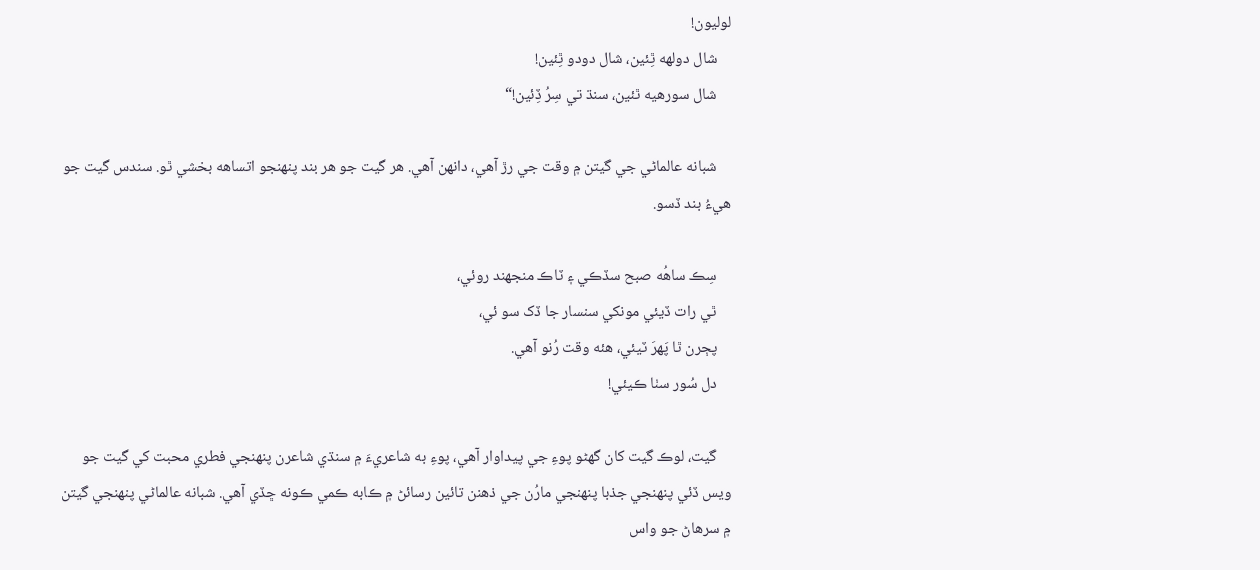لوليون!
    شال دولھه ٿِئين، شال دودو ٿِئين!
    شال سورهيه ٿئين، سنڌ تي سِرُ ڏِئين!“

    شبانه عالماڻي جي گيتن ۾ وقت جي رڙ آهي، دانھن آهي. هر گيت جو هر بند پنھنجو اتساهه بخشي ٿو. سندس گيت جو هيءُ بند ڏسو.

    سِڪ ساهُه صبح سڏڪي ۽ ٽاڪ منجهند روئي،
    ٿي رات ڏيئي مونکي سنسار جا ڏک سو ئي،
    پڄرن ٿا پَھرَ ٽيئي، هئه وقت رُنو آهي.
    دل سُور سٺا ڪيئي!

    گيت، لوڪ گيت کان گهڻو پوءِ جي پيداوار آهي، پوءِ به شاعريءَ ۾ سنڌي شاعرن پنھنجي فطري محبت کي گيت جو ويس ڏئي پنھنجي جذبا پنھنجي مارُن جي ذهنن تائين رسائڻ ۾ ڪابه ڪمي ڪونه ڇڏي آهي. شبانه عالماڻي پنھنجي گيتن ۾ سرهاڻ جو واس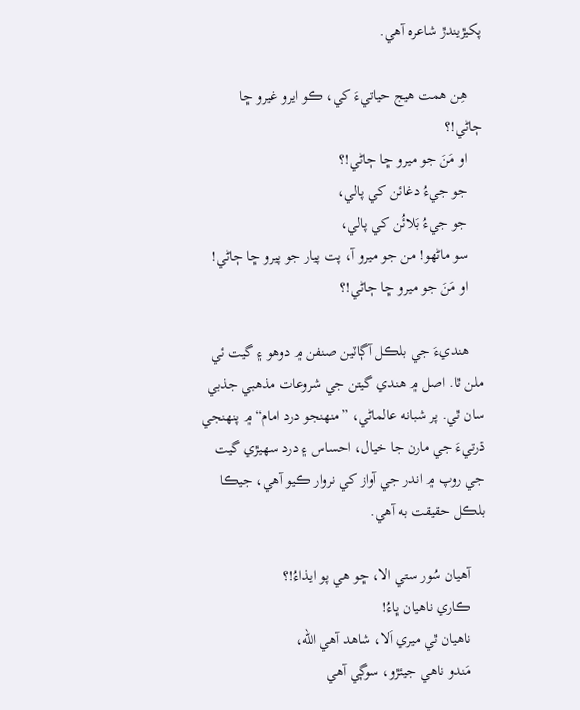پکيڙيندڙ شاعره آهي.

    هِن همت هيج حياتيءَ کي، ڪو ايرو غيرو ڇا ڄاڻي!؟
    او مَنَ جو ميرو ڇا ڄاڻي!؟
    جو جيءُ دغائن کي پالي،
    جو جيءُ بَلائُن کي پالي،
    سو ماڻهو! من جو ميرو آ، پت پيار جو پيرو ڇا ڄاڻي!
    او مَنَ جو ميرو ڇا ڄاڻي!؟

    هنديءَ جي بلڪل آڳاٽين صنفن ۾ دوهو ۽ گيت ئي ملن ٿا. اصل ۾ هندي گيتن جي شروعات مذهبي جذبي سان ٿي. پر شبانه عالماڻي، ”منھنجو درد امام“ ۾ پنھنجي ڌرتيءَ جي مارن جا خيال، احساس ۽ درد سھيڙي گيت جي روپ ۾ اندر جي آواز کي نروار ڪيو آهي، جيڪا بلڪل حقيقت به آهي.

    آهيان سُور ستي الا، ڇو هي پو ايذاءُ!؟
    ڪاري ناهيان ڀاءُ!
    ناهيان ٿي ميري اَلا، شاهد آهي الله،
    مَندو ناهي جيئڙو، سوڳي آهي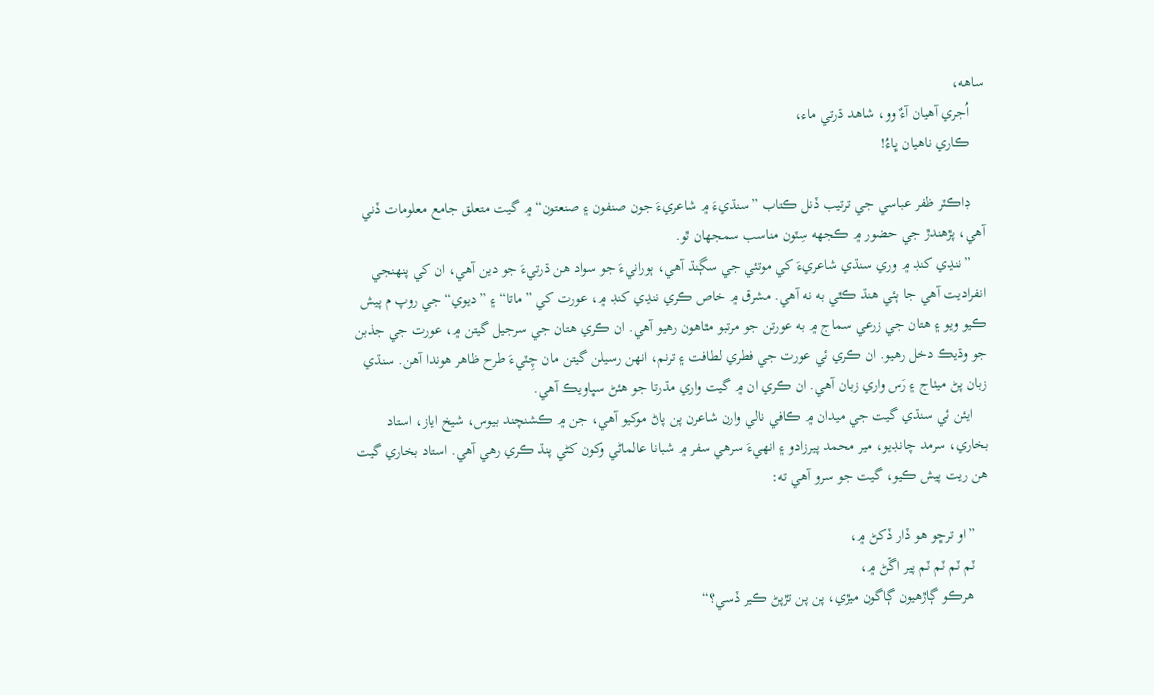ساهه،
    اُجري آهيان آءٌ وو، شاهد ڌرتي ماء،
    ڪاري ناهيان ڀاءُ!

    ڊاڪٽر ظفر عباسي جي ترتيب ڏنل ڪتاب ”سنڌيءَ ۾ شاعريءَ جون صنفون ۽ صنعتون“ ۾ گيت متعلق جامع معلومات ڏني آهي، پڙهندڙ جي حضور ۾ ڪجهه سِٽون مناسب سمجهان ٿو.
    ”ننڍي کنڊ ۾ وري سنڌي شاعريءَ کي موتئي جي سڳنڌ آهي، ٻورانيءَ جو سواد هن ڌرتيءَ جو دين آهي، ان کي پنھنجي انفراديت آهي جا ٻئي هنڌ ڪٿي به نه آهي. مشرق ۾ خاص ڪري ننڍي کنڊ ۾، عورت کي ”ماتا“ ۽ ”ديوي“ جي روپ م پيش ڪيو ويو ۽ هتان جي زرعي سماج ۾ به عورتن جو مرتبو مٿاهون رهيو آهي. ان ڪري هتان جي سرجيل گيتن ۾، عورت جي جذبن جو وڌيڪ دخل رهيو. ان ڪري ئي عورت جي فطري لطافت ۽ ترنم، انهن رسيلن گيتن مان چِٽيءَ طرح ظاهر هوندا آهن. سنڌي زبان پڻ ميٺاج ۽ رَس واري زبان آهي. ان ڪري ان ۾ گيت واري مڌرتا جو هئڻ سڀاويڪ آهي.
    ايئن ئي سنڌي گيت جي ميدان ۾ ڪافي نالي وارن شاعرن پن پاڻ موکيو آهي، جن ۾ ڪشنچند بيوس، شيخ اياز، استاد بخاري، سرمد چانڊيو، مير محمد پيرزادو ۽ انهيءَ سرهي سفر ۾ شبانا عالماڻي وکون کڻي پنڌ ڪري رهي آهي. استاد بخاري گيت هن ريت پيش ڪيو، گيت جو سرو آهي ته:

    ”او ترڇو هو ڏار ڏکڻ ۾،
    ٽم ٽم ٽم ٽم پير اڱڻ ۾،
    هرڪو ڳاڙهيون ڳاگون ميڙي، پن پن تڙپڻ ڪير ڏسي؟“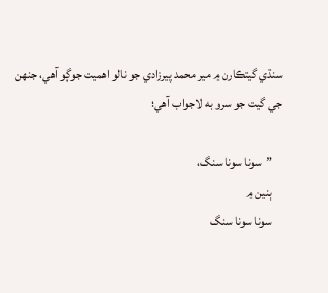سنڌي گيتڪارن ۾ مير محمد پيرزادي جو نالو اهميت جوڳو آهي، جنھن جي گيت جو سرو به لاجواب آهي؛

    ”سونا سونا سنگ،
    ٻنين ۾
    سونا سونا سنگ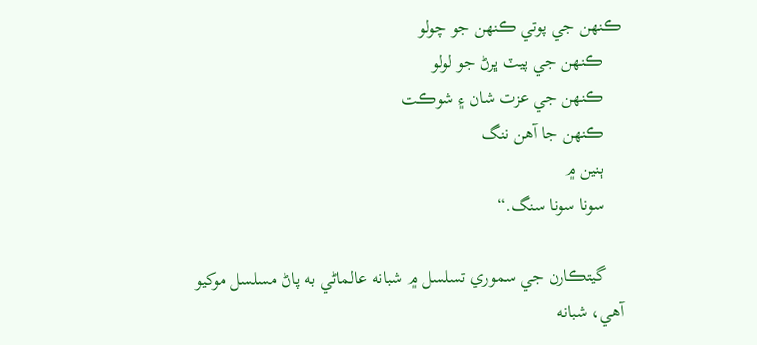ڪنھن جي پوتي ڪنھن جو چولو
    ڪنھن جي پيٽ ڀرڻ جو لولو
    ڪنھن جي عزت شان ۽ شوڪت
    ڪنھن جا آهن ننگ
    ٻنين ۾
    سونا سونا سنگ.“

    گيتڪارن جي سموري تسلسل ۾ شبانه عالماڻي به پاڻ مسلسل موکيو آهي، شبانه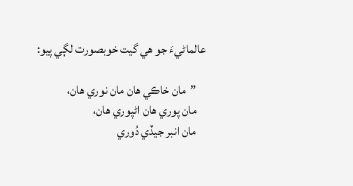عالماڻيءَ جو هي گيت خوبصورت لڳي پيو:

    ”مان خاڪي هان مان نوري هان،
    مان پوري هان اڻپوري هان،
    مان انبر جيڏي دُوري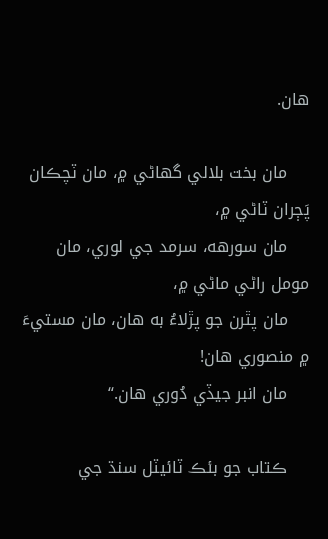هان.

    مان بخت بلالي گهاڻي ۾، مان ٽچڪان پَڄران ٽاڻي ۾،
    مان سورهه، سرمد جي لوري، مان مومل راڻي ماڻي ۾،
    مان پٿرن جو پڙلاءُ به هان، مان مستيءَ ۾ منصوري هان!
    مان انبر جيڏي دُوري هان.“

    ڪتاب جو بئڪ ٽائيٽل سنڌ جي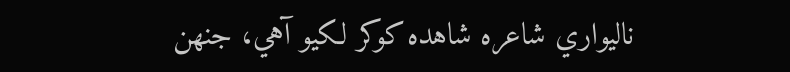ناليواري شاعره شاهده کوکر لکيو آهي، جنھن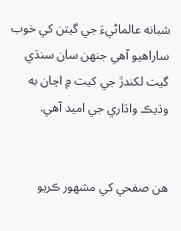شبانه عالماڻيءَ جي گيتن کي خوب ساراهيو آهي جنھن سان سنڌي گيت لکندڙ جي کيت ۾ اڃان به وڌيڪ واڌاري جي اميد آهي.


هن صفحي کي مشهور ڪريو